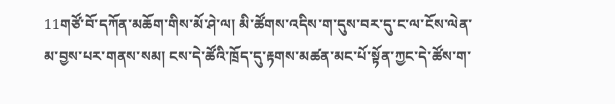11གཙོ་བོ་དཀོན་མཆོག་གིས་མོ་ཤེ་ལ། མི་ཚོགས་འདིས་ག་དུས་བར་དུ་ང་ལ་ངོས་ལེན་མ་བྱས་པར་གནས་སམ། ངས་དེ་ཚོའི་ཁྲོད་དུ་རྟགས་མཚན་མང་པོ་སྟོན་ཀྱང་དེ་ཚོས་ག་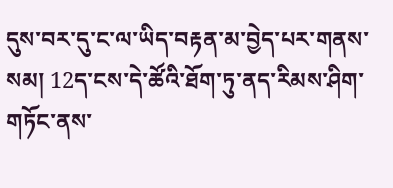དུས་བར་དུ་ང་ལ་ཡིད་བརྟན་མ་བྱེད་པར་གནས་སམ། 12ད་ངས་དེ་ཚོའི་ཐོག་ཏུ་ནད་རིམས་ཤིག་གཏོང་ནས་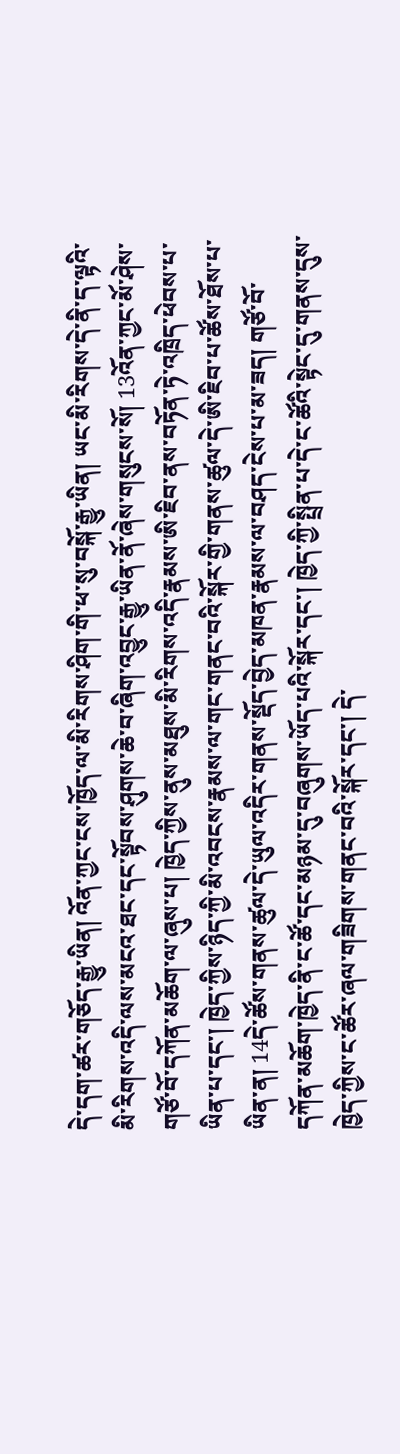དེ་དག་ཚར་གཅོད་རྒྱུ་ཡིན། འོན་ཀྱང་ངས་ཁྱོད་ལ་མི་རིགས་ཤིག་གི་ཕ་སུ་བསྐོ་རྒྱུ་ཡིན། ཡང་མི་རིགས་དེ་ནི་ད་ལྟའི་མི་རིགས་འདི་ལས་མངའ་ཐང་དང་སྟོབས་ཤུགས་ཆེ་བ་ཞིག་འབྱུང་རྒྱུ་ཡིན་ནོ་ཞེས་གསུངས་སོ། 13འོན་ཀྱང་མོ་ཤེས་གཙོ་བོ་དཀོན་མཆོག་ལ་ཞུས་པ། ཁྱེད་ཀྱིས་ནུས་མཐུས་མི་རིགས་འདི་རྣམས་ཨི་ཇིབ་ནས་བཏོན་ཏེ་འཁྲིད་ཕེབས་པ་ཡིན་པ་དང་། ཁྱེད་ཀྱིས་ཉིད་ཀྱི་མི་འབངས་རྣམས་ལ་གང་གནང་བའི་སྐོར་གྱི་གནས་ཚུལ་དེ་ཨི་ཇིབ་པ་ཚོས་ཐོས་པ་ཡིན་ན། 14དེ་ཚོས་གནས་ཚུལ་དེ་ཡུལ་འདིར་གནས་སྡོད་བྱེད་མཁན་རྣམས་ལ་བཤད་ངེས་པ་མ་ཟད། གཙོ་བོ་དཀོན་མཆོག་ཁྱེད་ནི་ང་ཚོ་དང་མཉམ་དུ་བཞུགས་ཡོད་པའི་སྐོར་དང་། ཁྱེད་ཀྱི་སྤྲིན་པ་དེ་ང་ཚོའི་སྟེང་དུ་གནས་དུས་ཁྱེད་ཀྱིས་ང་ཚོར་ཞལ་གཟིགས་གནང་བའི་སྐོར་དང་། དེ་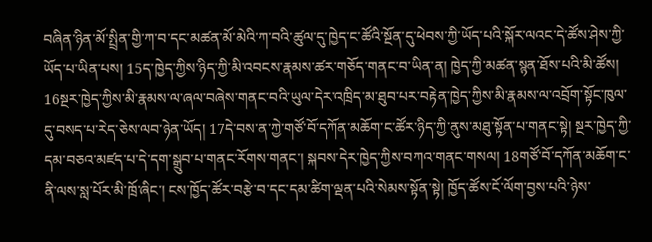བཞིན་ཉིན་མོ་སྤྲིན་གྱི་ཀ་བ་དང་མཚན་མོ་མེའི་ཀ་བའི་ཚུལ་དུ་ཁྱེད་ང་ཚོའི་སྔོན་དུ་ཕེབས་ཀྱི་ཡོད་པའི་སྐོར་ལའང་དེ་ཚོས་ཤེས་ཀྱི་ཡོད་པ་ཡིན་པས། 15ད་ཁྱེད་ཀྱིས་ཉིད་ཀྱི་མི་འབངས་རྣམས་ཚར་གཅོད་གནང་བ་ཡིན་ན། ཁྱེད་ཀྱི་མཚན་སྙན་ཐོས་པའི་མི་ཚོས། 16སྔར་ཁྱེད་ཀྱིས་མི་རྣམས་ལ་ཞལ་བཞེས་གནང་བའི་ཡུལ་དེར་འཁྲིད་མ་ཐུབ་པར་བརྟེན་ཁྱེད་ཀྱིས་མི་རྣམས་ལ་འབྲོག་སྟོང་ཁུལ་དུ་བསད་པ་རེད་ཅེས་ལབ་ཉེན་ཡོད། 17དེ་བས་ན་ཀྱེ་གཙོ་བོ་དཀོན་མཆོག་ང་ཚོར་ཉིད་ཀྱི་ནུས་མཐུ་སྟོན་པ་གནང་སྟེ། སྔར་ཁྱེད་ཀྱི་དམ་བཅའ་མཛད་པ་དེ་དག་སྒྲུབ་པ་གནང་རོགས་གནང་། སྐབས་དེར་ཁྱེད་ཀྱིས་བཀའ་གནང་གསལ། 18གཙོ་བོ་དཀོན་མཆོག་ང་ནི་ལས་སླ་པོར་མི་ཁྲོ་ཞིང་། ངས་ཁྱོད་ཚོར་བརྩེ་བ་དང་དམ་ཚིག་ལྡན་པའི་སེམས་སྟོན་སྟེ། ཁྱོད་ཚོས་ངོ་ལོག་བྱས་པའི་ཉེས་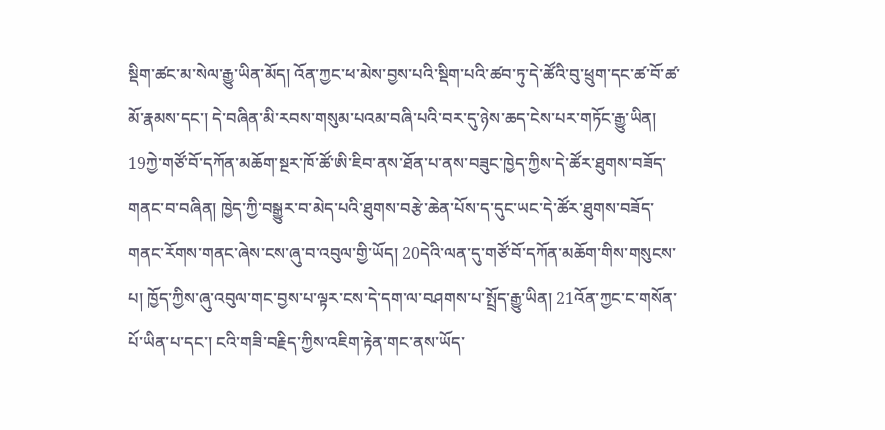སྡིག་ཚང་མ་སེལ་རྒྱུ་ཡིན་མོད། འོན་ཀྱང་ཕ་མེས་བྱས་པའི་སྡིག་པའི་ཚབ་ཏུ་དེ་ཚོའི་བུ་ཕྲུག་དང་ཚ་བོ་ཚ་མོ་རྣམས་དང་། དེ་བཞིན་མི་རབས་གསུམ་པའམ་བཞི་པའི་བར་དུ་ཉེས་ཆད་ངེས་པར་གཏོང་རྒྱུ་ཡིན། 19ཀྱེ་གཙོ་བོ་དཀོན་མཆོག་སྔར་ཁོ་ཚོ་ཨི་ཇིབ་ནས་ཐོན་པ་ནས་བཟུང་ཁྱེད་ཀྱིས་དེ་ཚོར་ཐུགས་བཟོད་གནང་བ་བཞིན། ཁྱེད་ཀྱི་བསྒྱུར་བ་མེད་པའི་ཐུགས་བརྩེ་ཆེན་པོས་ད་དུང་ཡང་དེ་ཚོར་ཐུགས་བཟོད་གནང་རོགས་གནང་ཞེས་ངས་ཞུ་བ་འབུལ་གྱི་ཡོད། 20དེའི་ལན་དུ་གཙོ་བོ་དཀོན་མཆོག་གིས་གསུངས་པ། ཁྱོད་ཀྱིས་ཞུ་འབུལ་གང་བྱས་པ་ལྟར་ངས་དེ་དག་ལ་བཤགས་པ་སྤྲོད་རྒྱུ་ཡིན། 21འོན་ཀྱང་ང་གསོན་པོ་ཡིན་པ་དང་། ངའི་གཟི་བརྗིད་ཀྱིས་འཇིག་རྟེན་གང་ནས་ཡོད་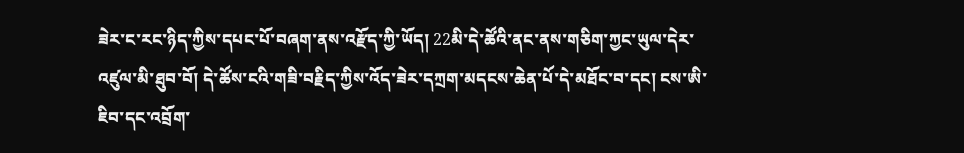ཟེར་ང་རང་ཉིད་ཀྱིས་དཔང་པོ་བཞག་ནས་འརྫོད་ཀྱི་ཡོད། 22མི་དེ་ཚོའི་ནང་ནས་གཅིག་ཀྱང་ཡུལ་དེར་འཛུལ་མི་ཐུབ་བོ། དེ་ཚོས་ངའི་གཟི་བརྗིད་ཀྱིས་འོད་ཟེར་དཀྲག་མདངས་ཆེན་པོ་དེ་མཐོང་བ་དང། ངས་ཨི་ཇིབ་དང་འབྲོག་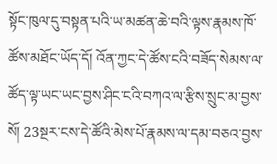སྟོང་ཁུལ་དུ་བསྟན་པའི་ཡ་མཚན་ཆེ་བའི་ལྟས་རྣམས་ཁོ་ཚོས་མཐོང་ཡོད་དོ། འོན་ཀྱང་དེ་ཚོས་ངའི་བཟོད་སེམས་ལ་ཚོད་ལྟ་ཡང་ཡང་བྱས་ཤིང་ངའི་བཀའ་ལ་རྩིས་སྲུང་མ་བྱས་སོ། 23སྔར་ངས་དེ་ཚོའི་མེས་པོ་རྣམས་ལ་དམ་བཅའ་བྱས་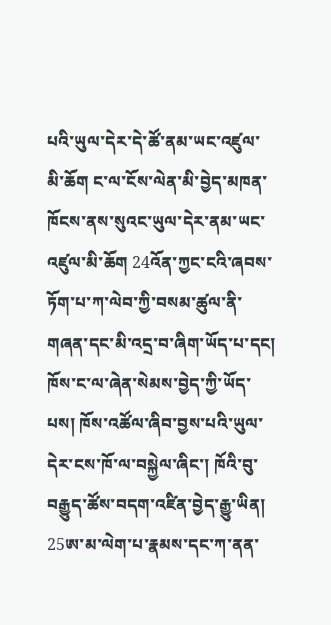པའི་ཡུལ་དེར་དེ་ཚོ་ནམ་ཡང་འཛུལ་མི་ཆོག ང་ལ་ངོས་ལེན་མི་བྱེད་མཁན་ཁོངས་ནས་སུའང་ཡུལ་དེར་ནམ་ཡང་འཛུལ་མི་ཆོག 24འོན་ཀྱང་ངའི་ཞབས་ཏོག་པ་ཀ་ལེབ་ཀྱི་བསམ་ཚུལ་ནི་གཞན་དང་མི་འདྲ་བ་ཞིག་ཡོད་པ་དང། ཁོས་ང་ལ་ཞེན་སེམས་བྱེད་ཀྱི་ཡོད་པས། ཁོས་འཚོལ་ཞིབ་བྱས་པའི་ཡུལ་དེར་ངས་ཁོ་ལ་བསྐྱེལ་ཞིང་། ཁོའི་བུ་བརྒྱུད་ཚོས་བདག་འཛིན་བྱེད་རྒྱུ་ཡིན། 25ཨ་མ་ལེག་པ་རྣམས་དང་ཀ་ནན་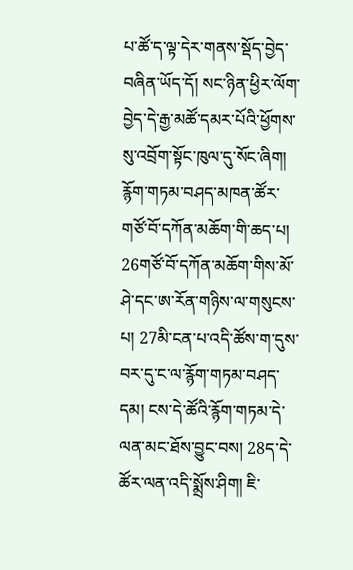པ་ཚོ་ད་ལྟ་དེར་གནས་སྡོད་བྱེད་བཞིན་ཡོད་དོ། སང་ཉིན་ཕྱིར་ལོག་བྱེད་དེ་རྒྱ་མཚོ་དམར་པོའི་ཕྱོགས་སུ་འབྲོག་སྟོང་ཁུལ་དུ་སོང་ཞིག།
རྙོག་གཏམ་བཤད་མཁན་ཚོར་གཙོ་བོ་དཀོན་མཆོག་གི་ཆད་པ།
26གཙོ་བོ་དཀོན་མཆོག་གིས་མོ་ཤེ་དང་ཨ་རོན་གཉིས་ལ་གསུངས་པ། 27མི་ངན་པ་འདི་ཚོས་ག་དུས་བར་དུ་ང་ལ་རྙོག་གཏམ་བཤད་དམ། ངས་དེ་ཚོའི་རྙོག་གཏམ་དེ་ལན་མང་ཐོས་བྱུང་བས། 28ད་དེ་ཚོར་ལན་འདི་སྨྲོས་ཤིག། ཇི་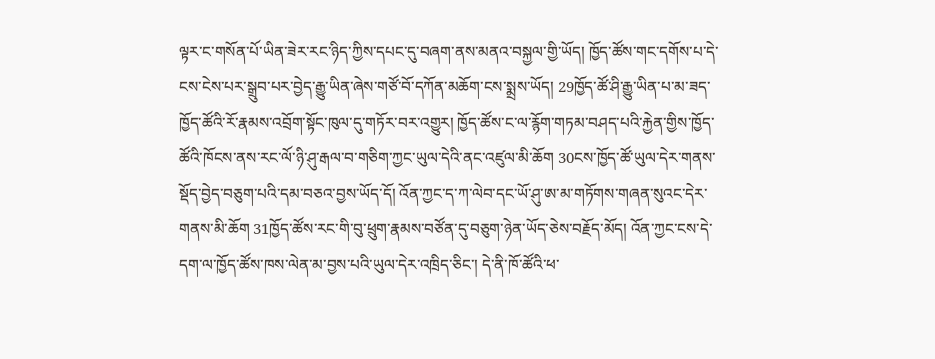ལྟར་ང་གསོན་པོ་ཡིན་ཟེར་རང་ཉིད་ཀྱིས་དཔང་དུ་བཞག་ནས་མནའ་བསྐྱལ་གྱི་ཡོད། ཁྱོད་ཚོས་གང་དགོས་པ་དེ་ངས་ངེས་པར་སྒྲུབ་པར་བྱེད་རྒྱུ་ཡིན་ཞེས་གཙོ་བོ་དཀོན་མཆོག་ངས་སྨྲས་ཡོད། 29ཁྱོད་ཚོ་ཤི་རྒྱུ་ཡིན་པ་མ་ཟད་ཁྱོད་ཚོའི་རོ་རྣམས་འབྲོག་སྟོང་ཁུལ་དུ་གཏོར་བར་འགྱུར། ཁྱོད་ཚོས་ང་ལ་རྙོག་གཏམ་བཤད་པའི་རྐྱེན་གྱིས་ཁྱོད་ཚོའི་ཁོངས་ནས་རང་ལོ་ཉི་ཤུ་རྒལ་བ་གཅིག་ཀྱང་ཡུལ་དེའི་ནང་འཛུལ་མི་ཆོག 30ངས་ཁྱོད་ཚོ་ཡུལ་དེར་གནས་སྡོད་བྱེད་བཅུག་པའི་དམ་བཅའ་བྱས་ཡོད་དོ། འོན་ཀྱང་ད་ཀ་ལེབ་དང་ཡོ་ཤུ་ཨ་མ་གཏོགས་གཞན་སུའང་དེར་གནས་མི་ཆོག 31ཁྱོད་ཚོས་རང་གི་བུ་ཕྲུག་རྣམས་བཙོན་དུ་བཅུག་ཉེན་ཡོད་ཅེས་བརྗོད་མོད། འོན་ཀྱང་ངས་དེ་དག་ལ་ཁྱོད་ཚོས་ཁས་ལེན་མ་བྱས་པའི་ཡུལ་དེར་འཁྲིད་ཅིང་། དེ་ནི་ཁོ་ཚོའི་ཕ་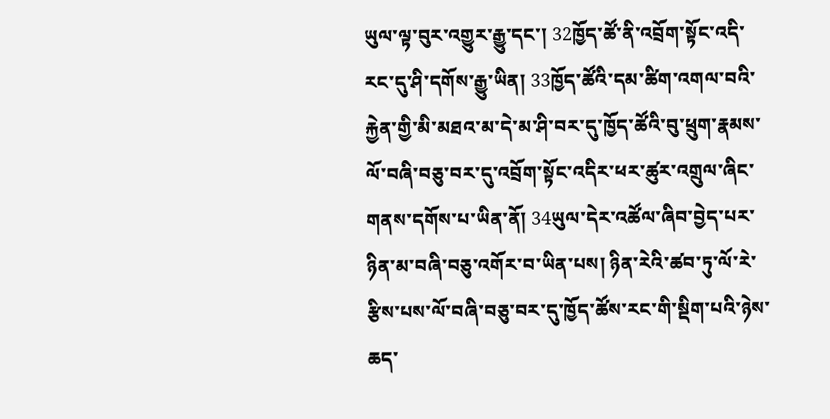ཡུལ་ལྟ་བུར་འགྱུར་རྒྱུ་དང་། 32ཁྱོད་ཚོ་ནི་འབྲོག་སྟོང་འདི་རང་དུ་ཤི་དགོས་རྒྱུ་ཡིན། 33ཁྱོད་ཚོའི་དམ་ཚིག་འགལ་བའི་རྐྱེན་གྱི་མི་མཐའ་མ་དེ་མ་ཤི་བར་དུ་ཁྱོད་ཚོའི་བུ་ཕྲུག་རྣམས་ལོ་བཞི་བཅུ་བར་དུ་འབྲོག་སྟོང་འདིར་ཕར་ཚུར་འགྲུལ་ཞིང་གནས་དགོས་པ་ཡིན་ནོ། 34ཡུལ་དེར་འཚོལ་ཞིབ་བྱེད་པར་ཉིན་མ་བཞི་བཅུ་འགོར་བ་ཡིན་པས། ཉིན་རེའི་ཚབ་ཏུ་ལོ་རེ་རྩིས་པས་ལོ་བཞི་བཅུ་བར་དུ་ཁྱོད་ཚོས་རང་གི་སྡིག་པའི་ཉེས་ཆད་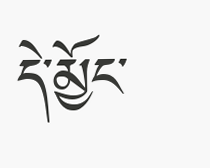དེ་མྱོང་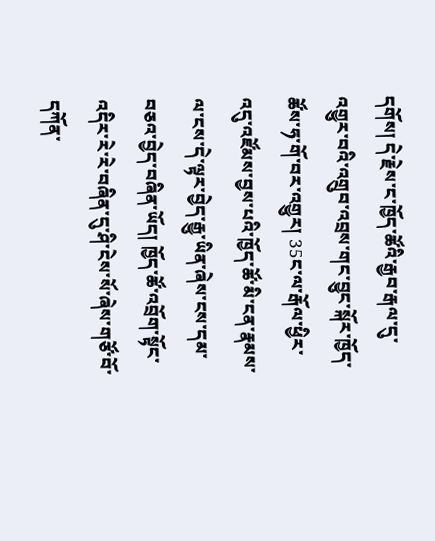དགོས། དེ་རྗེས་ང་ཁྱོད་ཚོའི་རྒྱབ་རྒལ་དུ་འགྱུར་བའི་འགྲུབ་འབྲས་གང་བྱུང་སྐོར་ཁྱོད་ཚོས་ཧ་གོ་བར་འགྱུར། 35ང་ལ་རྒོལ་ཕྱིར་འདུ་འཛོམས་བྱས་པའི་ཁྱོད་ཚོ་མི་ངན་རྣམས་ལ་ངས་དེ་ལྟར་བྱེད་རྒྱུ་ཡིན་ཞེས་ངས་དམ་བཅའ་བྱེད་བཞིན་ཡོད། ཁྱོད་ཚོ་འབྲོག་སྟོང་འདིར་རེ་རེ་བཞིན་དུ་ཤི་ངེས་སོ་ཞེས་གཙོ་བོ་དཀོན་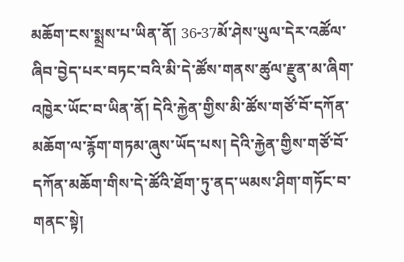མཆོག་ངས་སྨྲས་པ་ཡིན་ནོ། 36-37མོ་ཤེས་ཡུལ་དེར་འཚོལ་ཞིབ་བྱེད་པར་བཏང་བའི་མི་དེ་ཚོས་གནས་ཚུལ་རྫུན་མ་ཞིག་འཁྱེར་ཡོང་བ་ཡིན་ནོ། དེའི་རྐྱེན་གྱིས་མི་ཚོས་གཙོ་བོ་དཀོན་མཆོག་ལ་རྙོག་གཏམ་ཞུས་ཡོད་པས། དེའི་རྐྱེན་གྱིས་གཙོ་བོ་དཀོན་མཆོག་གིས་དེ་ཚོའི་ཐོག་ཏུ་ནད་ཡམས་ཤིག་གཏོང་བ་གནང་སྟེ།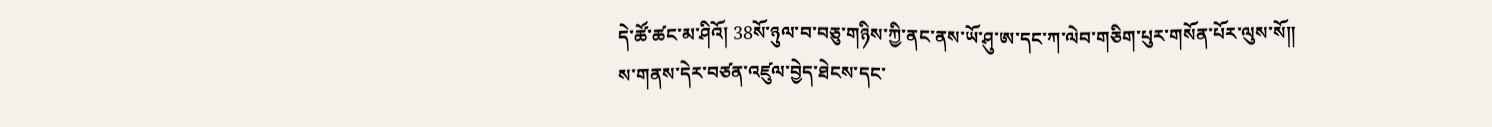དེ་ཚོ་ཚང་མ་ཤིའོ། 38སོ་ཉུལ་བ་བཅུ་གཉིས་ཀྱི་ནང་ནས་ཡོ་ཤུ་ཨ་དང་ཀ་ལེབ་གཅིག་པུར་གསོན་པོར་ལུས་སོ༎
ས་གནས་དེར་བཙན་འཛུལ་བྱེད་ཐེངས་དང་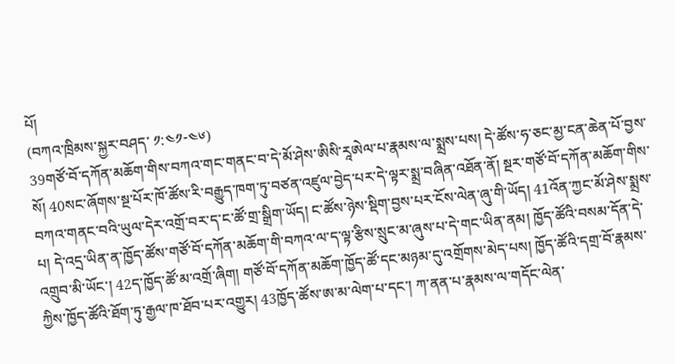པོ།
(བཀའ་ཁྲིམས་སྐྱར་བཤད་ ༡:༤༡-༤༦)
39གཙོ་བོ་དཀོན་མཆོག་གིས་བཀའ་གང་གནང་བ་དེ་མོ་ཤེས་ཨིསི་རཱཨེལ་པ་རྣམས་ལ་སྨྲས་པས། དེ་ཚོས་ཧ་ཅང་མྱ་ངན་ཆེན་པོ་བྱས་སོ། 40སང་ཞོགས་སྔ་པོར་ཁོ་ཚོས་རི་བརྒྱུད་ཁག་ཏུ་བཙན་འཛུལ་བྱེད་པར་དེ་ལྟར་སྨྲ་བཞིན་འཐོན་ནོ། སྔར་གཙོ་བོ་དཀོན་མཆོག་གིས་བཀའ་གནང་བའི་ཡུལ་དེར་འགྲོ་བར་ད་ང་ཚོ་གྲ་སྒྲིག་ཡོད། ང་ཚོས་ཉེས་སྡིག་བྱས་པར་ངོས་ལེན་ཞུ་གི་ཡོད། 41འོན་ཀྱང་མོ་ཤེས་སྨྲས་པ། དེ་འདྲ་ཡིན་ན་ཁྱོད་ཚོས་གཙོ་བོ་དཀོན་མཆོག་གི་བཀའ་ལ་ད་ལྟ་རྩིས་སྲུང་མ་ཞུས་པ་དེ་གང་ཡིན་ནམ། ཁྱོད་ཚོའི་བསམ་དོན་དེ་འགྲུབ་མི་ཡོང་། 42ད་ཁྱོད་ཚོ་མ་འགྲོ་ཞིག། གཙོ་བོ་དཀོན་མཆོག་ཁྱོད་ཚོ་དང་མཉམ་དུ་འགྲོགས་མེད་པས། ཁྱོད་ཚོའི་དགྲ་བོ་རྣམས་ཀྱིས་ཁྱོད་ཚོའི་ཐོག་ཏུ་རྒྱལ་ཁ་ཐོབ་པར་འགྱུར། 43ཁྱོད་ཚོས་ཨ་མ་ལེག་པ་དང་། ཀ་ནན་པ་རྣམས་ལ་གདོང་ལེན་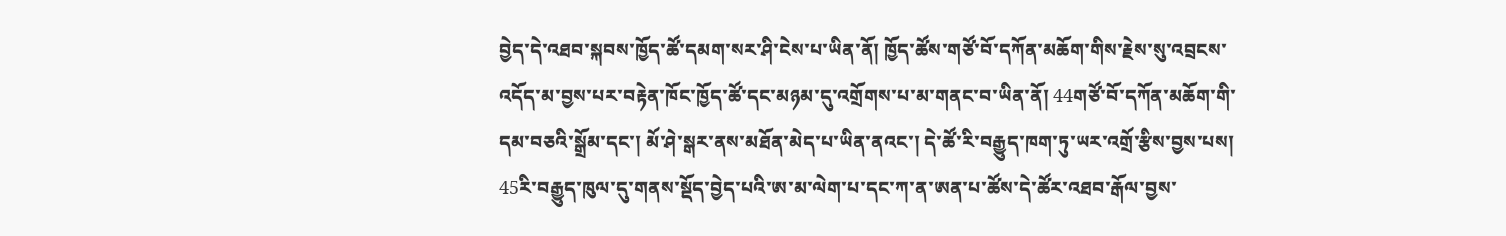བྱེད་དེ་འཐབ་སྐབས་ཁྱོད་ཚོ་དམག་སར་ཤི་ངེས་པ་ཡིན་ནོ། ཁྱོད་ཚོས་གཙོ་བོ་དཀོན་མཆོག་གིས་རྗེས་སུ་འབྲངས་འདོད་མ་བྱས་པར་བརྟེན་ཁོང་ཁྱོད་ཚོ་དང་མཉམ་དུ་འགྲོགས་པ་མ་གནང་བ་ཡིན་ནོ། 44གཙོ་བོ་དཀོན་མཆོག་གི་དམ་བཅའི་སྒྲོམ་དང་། མོ་ཤེ་སྒར་ནས་མཐོན་མེད་པ་ཡིན་ནའང་། དེ་ཚོ་རི་བརྒྱུད་ཁག་ཏུ་ཡར་འགྲོ་རྩིས་བྱས་པས། 45རི་བརྒྱུད་ཁུལ་དུ་གནས་སྡོད་བྱེད་པའི་ཨ་མ་ལེག་པ་དང་ཀ་ན་ཨན་པ་ཚོས་དེ་ཚོར་འཐབ་རྒོལ་བྱས་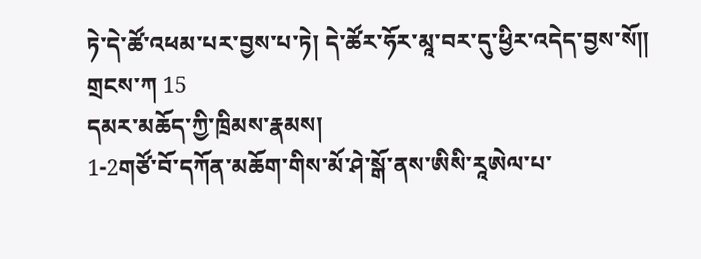ཏེ་དེ་ཚོ་འཕམ་པར་བྱས་པ་ཏེ། དེ་ཚོར་ཧོར་མཱ་བར་དུ་ཕྱིར་འདེད་བྱས་སོ༎
གྲངས་ཀ 15
དམར་མཆོད་ཀྱི་ཁྲིམས་རྣམས།
1-2གཙོ་བོ་དཀོན་མཆོག་གིས་མོ་ཤེ་སྒོ་ནས་ཨིསི་རཱཨེལ་པ་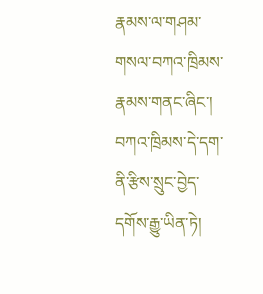རྣམས་ལ་གཤམ་གསལ་བཀའ་ཁྲིམས་རྣམས་གནང་ཞིང་། བཀའ་ཁྲིམས་དེ་དག་ནི་རྩིས་སྲུང་བྱེད་དགོས་རྒྱུ་ཡིན་ཏེ།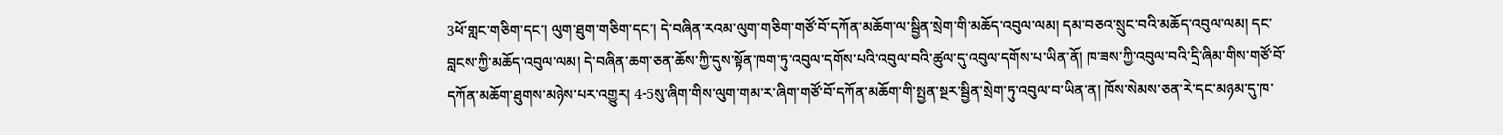3ཕོ་གླང་གཅིག་དང་། ལུག་ཐུག་གཅིག་དང་། དེ་བཞིན་རའམ་ལུག་གཅིག་གཙོ་བོ་དཀོན་མཆོག་ལ་སྦྱིན་སྲེག་གི་མཆོད་འབུལ་ལམ། དམ་བཅའ་སྲུང་བའི་མཆོད་འབུལ་ལམ། དང་བླངས་ཀྱི་མཆོད་འབུལ་ལམ། དེ་བཞིན་ཆག་ཅན་ཆོས་ཀྱི་དུས་སྟོན་ཁག་ཏུ་འབུལ་དགོས་པའི་འབུལ་བའི་ཚུལ་དུ་འབུལ་དགོས་པ་ཡིན་ནོ། ཁ་ཟས་ཀྱི་འབུལ་བའི་དྲི་ཞིམ་གིས་གཙོ་བོ་དཀོན་མཆོག་ཐུགས་མཉེས་པར་འགྱུར། 4-5སུ་ཞིག་གིས་ལུག་གམ་ར་ཞིག་གཙོ་བོ་དཀོན་མཆོག་གི་སྤྱན་སྔར་སྦྱིན་སྲེག་ཏུ་འབུལ་བ་ཡིན་ན། ཁོས་སེམས་ཅན་རེ་དང་མཉམ་དུ་ཁ་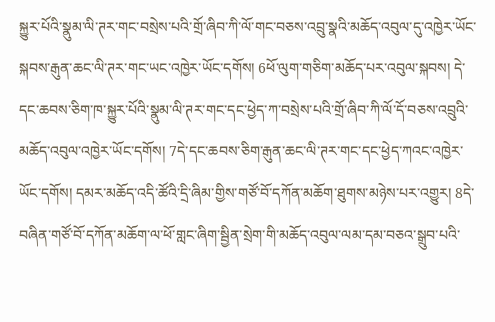སྐྱུར་པོའི་སྣུམ་ལི་ཊར་གང་བསྲེས་པའི་གྲོ་ཞིབ་ཀི་ལོ་གང་བཅས་འབྲུ་སྣའི་མཆོད་འབུལ་དུ་འཁྱེར་ཡོང་སྐབས་རྒུན་ཆང་ལི་ཊར་གང་ཡང་འཁྱེར་ཡོང་དགོས། 6ཕོ་ལུག་གཅིག་མཆོད་པར་འབུལ་སྐབས། དེ་དང་ཆབས་ཅིག་ཁ་སྐྱུར་པོའི་སྣུམ་ལི་ཊར་གང་དང་ཕྱེད་ཀ་བསྲེས་པའི་གྲོ་ཞིབ་ཀི་ལོ་དོ་བཅས་འབྲུའི་མཆོད་འབུལ་འཁྱེར་ཡོང་དགོས། 7དེ་དང་ཆབས་ཅིག་རྒུན་ཆང་ལི་ཊར་གང་དང་ཕྱེད་ཀའང་འཁྱེར་ཡོང་དགོས། དམར་མཆོད་འདི་ཚོའི་དྲི་ཞིམ་གྱིས་གཙོ་བོ་དཀོན་མཆོག་ཐུགས་མཉེས་པར་འགྱུར། 8དེ་བཞིན་གཙོ་བོ་དཀོན་མཆོག་ལ་ཕོ་གླང་ཞིག་སྦྱིན་སྲེག་གི་མཆོད་འབུལ་ལམ་དམ་བཅའ་སྒྲུབ་པའི་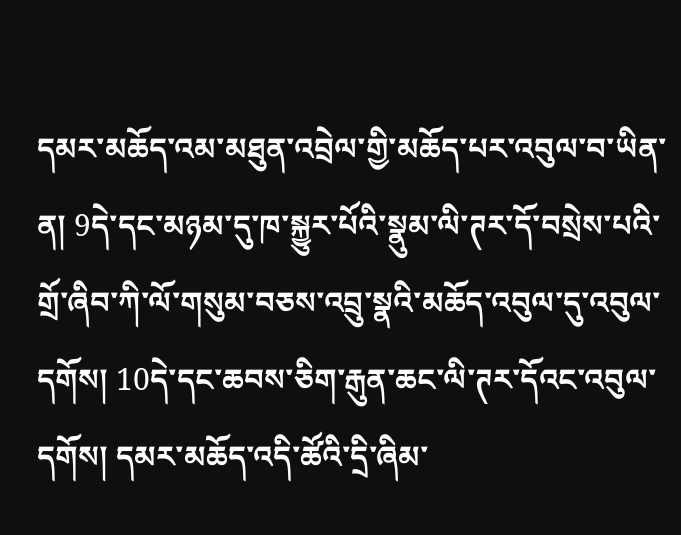དམར་མཆོད་འམ་མཐུན་འབྲེལ་གྱི་མཆོད་པར་འབུལ་བ་ཡིན་ན། 9དེ་དང་མཉམ་དུ་ཁ་སྐྱུར་པོའི་སྣུམ་ལི་ཊར་དོ་བསྲེས་པའི་གྲོ་ཞིབ་ཀི་ལོ་གསུམ་བཅས་འབྲུ་སྣའི་མཆོད་འབུལ་དུ་འབུལ་དགོས། 10དེ་དང་ཆབས་ཅིག་རྒུན་ཆང་ལི་ཊར་དོའང་འབུལ་དགོས། དམར་མཆོད་འདི་ཚོའི་དྲི་ཞིམ་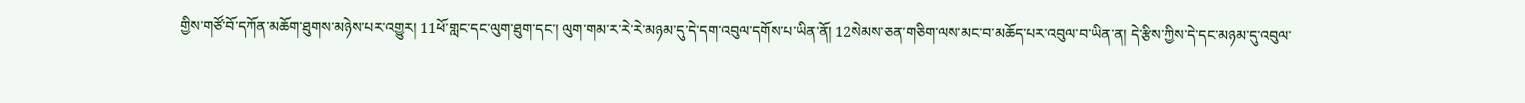གྱིས་གཙོ་བོ་དཀོན་མཆོག་ཐུགས་མཉེས་པར་འགྱུར། 11ཕོ་གླང་དང་ལུག་ཐུག་དང་། ལུག་གམ་ར་རེ་རེ་མཉམ་དུ་དེ་དག་འབུལ་དགོས་པ་ཡིན་ནོ། 12སེམས་ཅན་གཅིག་ལས་མང་བ་མཆོད་པར་འབུལ་བ་ཡིན་ན། དེ་རྩིས་ཀྱིས་དེ་དང་མཉམ་དུ་འབུལ་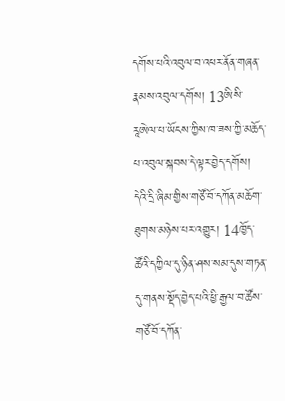དགོས་པའི་འབུལ་བ་འཕར་ནོན་གཞན་རྣམས་འབུལ་དགོས། 13ཨིསི་རཱཨེལ་པ་ཡོངས་ཀྱིས་ཁ་ཟས་ཀྱི་མཆོད་པ་འབུལ་སྐབས་དེ་ལྟར་བྱེད་དགོས། དེའི་དྲི་ཞིམ་གྱིས་གཙོ་བོ་དཀོན་མཆོག་ཐུགས་མཉེས་པར་འགྱུར། 14ཁྱོད་ཚོའི་དཀྱིལ་དུ་ཉིན་ཤས་སམ་དུས་གཏན་དུ་གནས་སྡོད་བྱེད་པའི་ཕྱི་རྒྱལ་བ་ཚོས་གཙོ་བོ་དཀོན་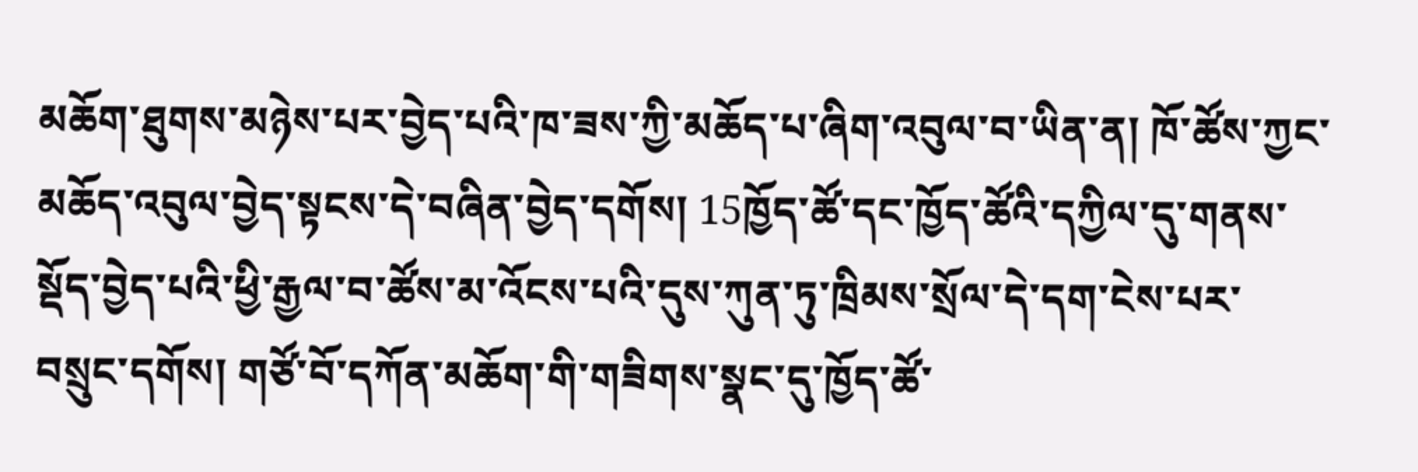མཆོག་ཐུགས་མཉེས་པར་བྱེད་པའི་ཁ་ཟས་ཀྱི་མཆོད་པ་ཞིག་འབུལ་བ་ཡིན་ན། ཁོ་ཚོས་ཀྱང་མཆོད་འབུལ་བྱེད་སྟངས་དེ་བཞིན་བྱེད་དགོས། 15ཁྱོད་ཚོ་དང་ཁྱོད་ཚོའི་དཀྱིལ་དུ་གནས་སྡོད་བྱེད་པའི་ཕྱི་རྒྱལ་བ་ཚོས་མ་འོངས་པའི་དུས་ཀུན་ཏུ་ཁྲིམས་སྲོལ་དེ་དག་ངེས་པར་བསྲུང་དགོས། གཙོ་བོ་དཀོན་མཆོག་གི་གཟིགས་སྣང་དུ་ཁྱོད་ཚོ་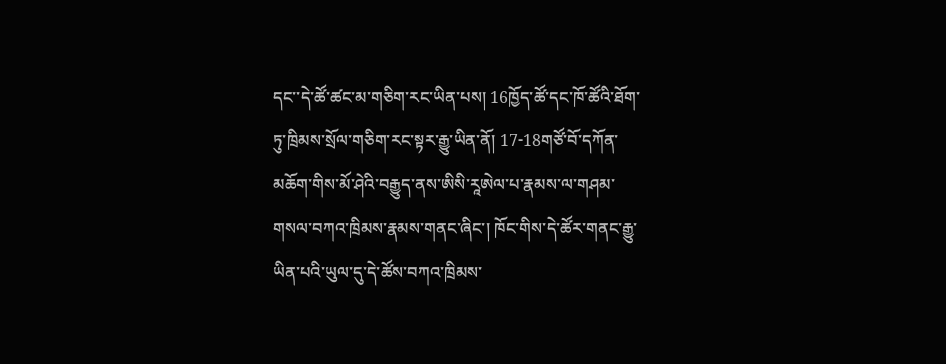དང་་དེ་ཚོ་ཚང་མ་གཅིག་རང་ཡིན་པས། 16ཁྱོད་ཚོ་དང་ཁོ་ཚོའི་ཐོག་ཏུ་ཁྲིམས་སྲོལ་གཅིག་རང་སྟར་རྒྱུ་ཡིན་ནོ། 17-18གཙོ་བོ་དཀོན་མཆོག་གིས་མོ་ཤེའི་བརྒྱུད་ནས་ཨིསི་རཱཨེལ་པ་རྣམས་ལ་གཤམ་གསལ་བཀའ་ཁྲིམས་རྣམས་གནང་ཞིང་། ཁོང་གིས་དེ་ཚོར་གནང་རྒྱུ་ཡིན་པའི་ཡུལ་དུ་དེ་ཚོས་བཀའ་ཁྲིམས་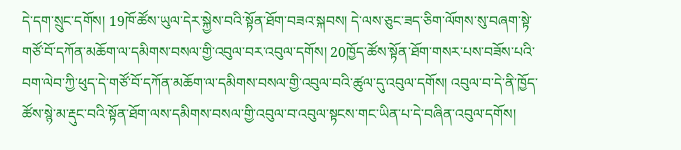དེ་དག་སྲུང་དགོས། 19ཁོ་ཚོས་ཡུལ་དེར་སྐྱེས་བའི་སྟོན་ཐོག་བཟའ་སྐབས། དེ་ལས་ཅུང་ཟད་ཅིག་ལོགས་སུ་བཞག་སྟེ་གཙོ་བོ་དཀོན་མཆོག་ལ་དམིགས་བསལ་གྱི་འབུལ་བར་འབུལ་དགོས། 20ཁྱོད་ཚོས་སྟོན་ཐོག་གསར་པས་བཟོས་པའི་བག་ལེབ་ཀྱི་ཕུད་དེ་གཙོ་བོ་དཀོན་མཆོག་ལ་དམིགས་བསལ་གྱི་འབུལ་བའི་ཚུལ་དུ་འབུལ་དགོས། འབུལ་བ་དེ་ནི་ཁྱོད་ཚོས་སྙེ་མ་རྡུང་བའི་སྟོན་ཐོག་ལས་དམིགས་བསལ་གྱི་འབུལ་བ་འབུལ་སྟངས་གང་ཡིན་པ་དེ་བཞིན་འབུལ་དགོས།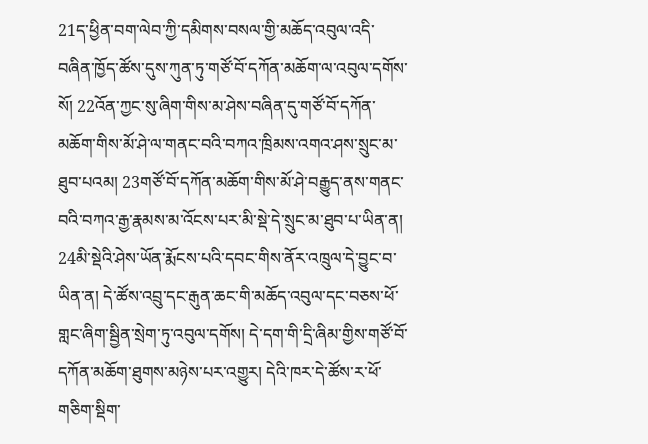21ད་ཕྱིན་བག་ལེབ་ཀྱི་དམིགས་བསལ་གྱི་མཆོད་འབུལ་འདི་བཞིན་ཁྱོད་ཚོས་དུས་ཀུན་ཏུ་གཙོ་བོ་དཀོན་མཆོག་ལ་འབུལ་དགོས་སོ། 22འོན་ཀྱང་སུ་ཞིག་གིས་མ་ཤེས་བཞིན་དུ་གཙོ་བོ་དཀོན་མཆོག་གིས་མོ་ཤེ་ལ་གནང་བའི་བཀའ་ཁྲིམས་འགའ་ཤས་སྲུང་མ་ཐུབ་པའམ། 23གཙོ་བོ་དཀོན་མཆོག་གིས་མོ་ཤེ་བརྒྱུད་ནས་གནང་བའི་བཀའ་རྒྱ་རྣམས་མ་འོངས་པར་མི་སྡེ་དེ་སྲུང་མ་ཐུབ་པ་ཡིན་ན། 24མི་སྡེའི་ཤེས་ཡོན་རྨོངས་པའི་དབང་གིས་ནོར་འཁྲུལ་དེ་བྱུང་བ་ཡིན་ན། དེ་ཚོས་འབྲུ་དང་རྒུན་ཆང་གི་མཆོད་འབུལ་དང་བཅས་ཕོ་གླང་ཞིག་སྦྱིན་སྲེག་ཏུ་འབུལ་དགོས། དེ་དག་གི་དྲི་ཞིམ་གྱིས་གཙོ་བོ་དཀོན་མཆོག་ཐུགས་མཉེས་པར་འགྱུར། དེའི་ཁར་དེ་ཚོས་ར་ཕོ་གཅིག་སྡིག་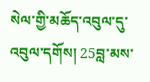སེལ་གྱི་མཆོད་འབུལ་དུ་འབུལ་དགོས། 25བླ་མས་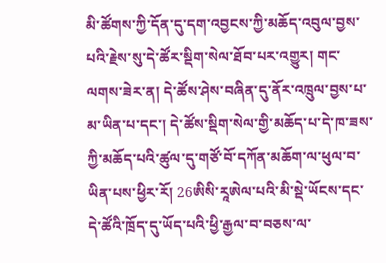མི་ཚོགས་ཀྱི་དོན་དུ་དག་འབྱངས་ཀྱི་མཆོད་འབུལ་བྱས་པའི་རྗེས་སུ་དེ་ཚོར་སྡིག་སེལ་ཐོབ་པར་འགྱུར། གང་ལགས་ཟེར་ན། དེ་ཚོས་ཤེས་བཞིན་དུ་ནོར་འཁྲུལ་བྱས་པ་མ་ཡིན་པ་དང་། དེ་ཚོས་སྡིག་སེལ་གྱི་མཆོད་པ་དེ་ཁ་ཟས་ཀྱི་མཆོད་པའི་ཚུལ་དུ་གཙོ་བོ་དཀོན་མཆོག་ལ་ཕུལ་བ་ཡིན་པས་ཕྱིར་རོ། 26ཨིསི་རཱཨེལ་པའི་མི་སྡེ་ཡོངས་དང་དེ་ཚོའི་ཁྲོད་དུ་ཡོད་པའི་ཕྱི་རྒྱལ་བ་བཅས་ལ་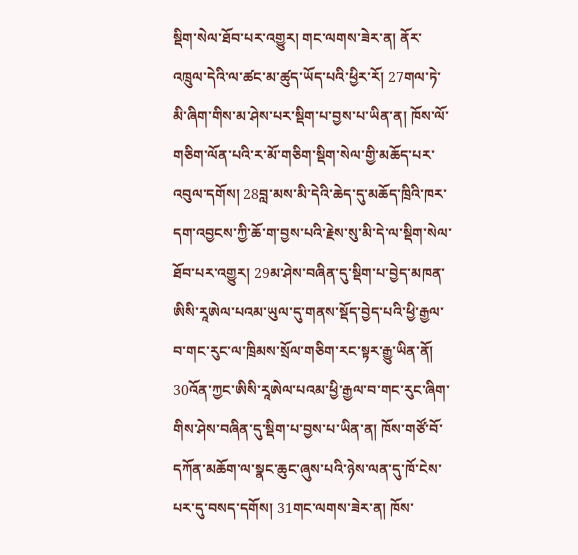སྡིག་སེལ་ཐོབ་པར་འགྱུར། གང་ལགས་ཟེར་ན། ནོར་འཁྲུལ་དེའི་ལ་ཚང་མ་ཚུད་ཡོད་པའི་ཕྱིར་རོ། 27གལ་ཏེ་མི་ཞིག་གིས་མ་ཤེས་པར་སྡིག་པ་བྱས་པ་ཡིན་ན། ཁོས་ལོ་གཅིག་ལོན་པའི་ར་མོ་གཅིག་སྡིག་སེལ་གྱི་མཆོད་པར་འབུལ་དགོས། 28བླ་མས་མི་དེའི་ཆེད་དུ་མཆོད་ཁྲིའི་ཁར་དག་འབྱངས་ཀྱི་ཆོ་ག་བྱས་པའི་རྗེས་སུ་མི་དེ་ལ་སྡིག་སེལ་ཐོབ་པར་འགྱུར། 29མ་ཤེས་བཞིན་དུ་སྡིག་པ་བྱེད་མཁན་ཨིསི་རཱཨེལ་པའམ་ཡུལ་དུ་གནས་སྡོད་བྱེད་པའི་ཕྱི་རྒྱལ་བ་གང་རུང་ལ་ཁྲིམས་སྲོལ་གཅིག་རང་སྟར་རྒྱུ་ཡིན་ནོ། 30འོན་ཀྱང་ཨིསི་རཱཨེལ་པའམ་ཕྱི་རྒྱལ་བ་གང་རུང་ཞིག་གིས་ཤེས་བཞིན་དུ་སྡིག་པ་བྱས་པ་ཡིན་ན། ཁོས་གཙོ་བོ་དཀོན་མཆོག་ལ་སྣང་ཆུང་ཞུས་པའི་ཉེས་ལན་དུ་ཁོ་ངེས་པར་དུ་བསད་དགོས། 31གང་ལགས་ཟེར་ན། ཁོས་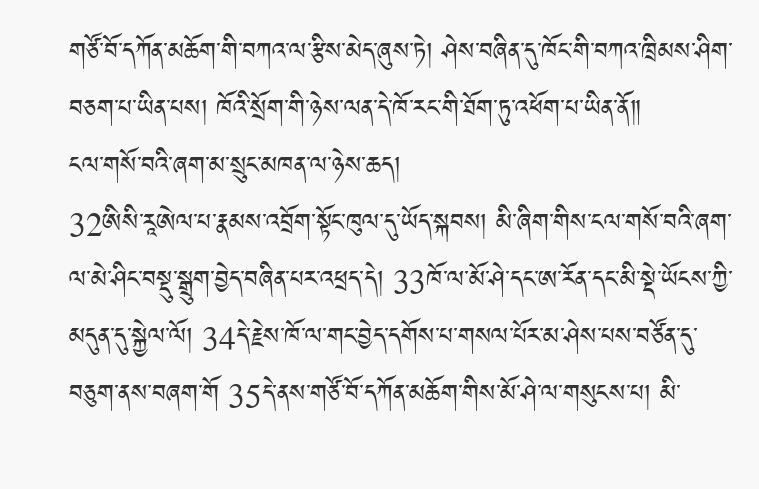གཙོ་བོ་དཀོན་མཆོག་གི་བཀའ་ལ་རྩིས་མེད་ཞུས་ཏེ། ཤེས་བཞིན་དུ་ཁོང་གི་བཀའ་ཁྲིམས་ཤིག་བཅག་པ་ཡིན་པས། ཁོའི་སྲོག་གི་ཉེས་ལན་དེ་ཁོ་རང་གི་ཐོག་ཏུ་འཕོག་པ་ཡིན་ནོ༎
ངལ་གསོ་བའི་ཞག་མ་སྲུང་མཁན་ལ་ཉེས་ཆད།
32ཨིསི་རཱཨེལ་པ་རྣམས་འབྲོག་སྟོང་ཁུལ་དུ་ཡོད་སྐབས། མི་ཞིག་གིས་ངལ་གསོ་བའི་ཞག་ལ་མེ་ཤིང་བསྡུ་སྒྲུག་བྱེད་བཞིན་པར་འཕྲད་དེ། 33ཁོ་ལ་མོ་ཤེ་དང་ཨ་རོན་དང་མི་སྡེ་ཡོངས་ཀྱི་མདུན་དུ་སྐྱེལ་ལོ། 34དེ་རྗེས་ཁོ་ལ་གང་བྱེད་དགོས་པ་གསལ་པོར་མ་ཤེས་པས་བཙོན་དུ་བཅུག་ནས་བཞག་གོ 35དེ་ནས་གཙོ་བོ་དཀོན་མཆོག་གིས་མོ་ཤེ་ལ་གསུངས་པ། མི་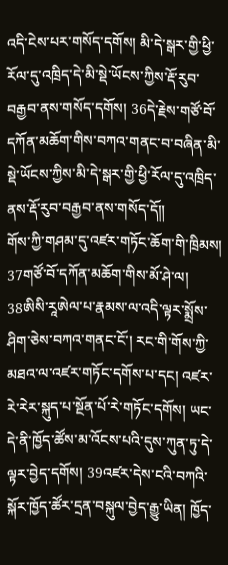འདི་ངེས་པར་གསོད་དགོས། མི་དེ་སྒར་གྱི་ཕྱི་རོལ་དུ་འཁྲིད་དེ་མི་སྡེ་ཡོངས་ཀྱིས་རྡོ་རུབ་བརྒྱབ་ནས་གསོད་དགོས། 36དེ་རྗེས་གཙོ་བོ་དཀོན་མཆོག་གིས་བཀའ་གནང་བ་བཞིན་མི་སྡེ་ཡོངས་ཀྱིས་མི་དེ་སྒར་གྱི་ཕྱི་རོལ་དུ་འཁྲིད་ནས་རྡོ་རུབ་བརྒྱབ་ནས་གསོད་དོ༎
གོས་ཀྱི་གཤམ་དུ་འཛར་གཏོང་ཆོག་གི་ཁྲིམས།
37གཙོ་བོ་དཀོན་མཆོག་གིས་མོ་ཤེ་ལ། 38ཨིསི་རཱཨེལ་པ་རྣམས་ལ་འདི་ལྟར་སྨྲོས་ཤིག་ཅེས་བཀའ་གནང་ངོ་། རང་གི་གོས་ཀྱི་མཐའ་ལ་འཛར་གཏོང་དགོས་པ་དང། འཛར་རེ་རེར་སྐུད་པ་སྔོན་པོ་རེ་གཏོང་དགོས། ཡང་དེ་ནི་ཁྱོད་ཚོས་མ་འོངས་པའི་དུས་ཀུན་ཏུ་དེ་ལྟར་བྱེད་དགོས། 39འཛར་དེས་ངའི་བཀའི་སྐོར་ཁྱོད་ཚོར་དྲན་བསྐུལ་བྱེད་རྒྱུ་ཡིན། ཁྱོད་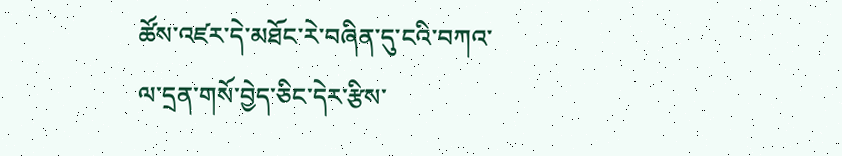ཚོས་འཛར་དེ་མཐོང་རེ་བཞིན་དུ་ངའི་བཀའ་ལ་དྲན་གསོ་བྱེད་ཅིང་དེར་རྩིས་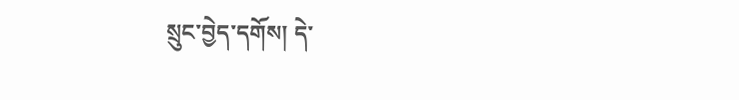སྲུང་བྱེད་དགོས། དེ་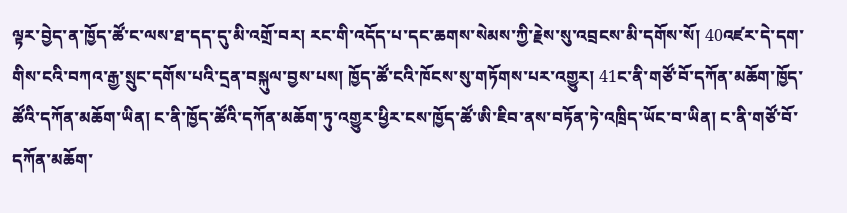ལྟར་བྱེད་ན་ཁྱོད་ཚོ་ང་ལས་ཐ་དད་དུ་མི་འགྲོ་བར། རང་གི་འདོད་པ་དང་ཆགས་སེམས་ཀྱི་རྗེས་སུ་འབྲངས་མི་དགོས་སོ། 40འཛར་དེ་དག་གིས་ངའི་བཀའ་རྒྱ་སྲུང་དགོས་པའི་དྲན་བསྐུལ་བྱས་པས། ཁྱོད་ཚོ་ངའི་ཁོངས་སུ་གཏོགས་པར་འགྱུར། 41ང་ནི་གཙོ་བོ་དཀོན་མཆོག་ཁྱོད་ཚོའི་དཀོན་མཆོག་ཡིན། ང་ནི་ཁྱོད་ཚོའི་དཀོན་མཆོག་ཏུ་འགྱུར་ཕྱིར་ངས་ཁྱོད་ཚོ་ཨི་ཇིབ་ནས་བཏོན་ཏེ་འཁྲིད་ཡོང་བ་ཡིན། ང་ནི་གཙོ་བོ་དཀོན་མཆོག་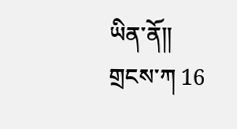ཡིན་ནོ༎
གྲངས་ཀ 16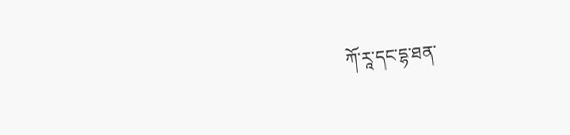ཀོ་རཱ་དང་དྷ་ཐན་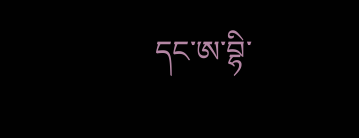དང་ཨ་བྷི་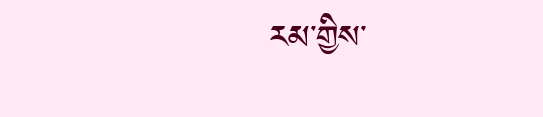རམ་གྱིས་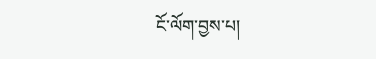ངོ་ལོག་བྱས་པ།